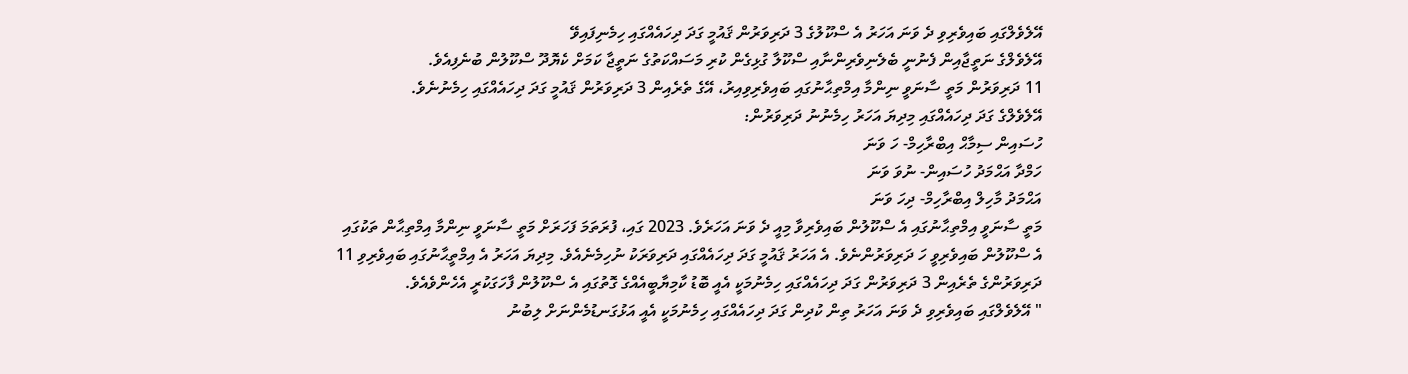އޭލެވެލްގައި ބައިވެރިވި ދެ ވަނަ އަހަރު އެ ސްކޫލުގެ 3 ދަރިވަރުން ޤައުމީ ގަދަ ދިހައެއްގައި ހިމެނިފައިވޭ
އޭލެވެލްގެ ނަތީޖާއިން ފެނުނީ ބެލެނިވެރިންނާއި ސްކޫލާ ގުޅިގެން ކުރި މަސައްކަތުގެ ނަތީޖާ ކަމަށް ކެޔޮދޫ ސްކޫލުން ބުނެފިއެވެ.
11 ދަރިވަރުން މަތީ ސާނަވީ ނިންމާ އިމްތިޙާނުގައި ބައިވެރިވިއިރު، އޭގެ ތެރެއިން 3 ދަރިވަރުން ޤައުމީ ގަދަ ދިހައެއްގައި ހިމެނުނެވެ.
އޭލެވެލްގެ ގަދަ ދިހައެއްގައި މިދިޔަ އަހަރު ހިމެނުނު ދަރިވަރުން:
ހުސައިން ސިމާޙް އިބްރާހިމް- ހަ ވަނަ
ހަމްދާ އަޙްމަދު ހުސައިން- ނުވަ ވަނަ
އަޙްމަދު މާހިލް އިބްރާހިމް- ދިހަ ވަނަ
މަތީ ސާނަވީ އިމްތިޙާނުގައި އެ ސްކޫލުން ބައިވެރިވާ މިއީ ދެ ވަނަ އަހަރެވެ. 2023 ގައި، ފުރަތަމަ ފަހަރަށް މަތީ ސާނަވީ ނިންމާ އިމްތިޙާން ތަކުގައި އެ ސްކޫލުން ބައިވެރިވީ ހަ ދަރިވަރުންނެވެ. އެ އަހަރު ޤައުމީ ގަދަ ދިހައެއްގައި ދަރިވަރަކު ނުހިމެނެއެވެ. މިދިޔަ އަހަރު އެ އިމްތީޙާނުގައި ބައިވެރިވި 11 ދަރިވަރުންގެ ތެރެއިން 3 ދަރިވަރުން ގަދަ ދިހައެއްގައި ހިމެނުމަކީ އެއީ ބޮޑު ކާމިޔާބީއެއްގެ ގޮތުގައި އެ ސްކޫލުން ފާހަގަކުރީ އެހެންވެއެވެ.
" އޭލެވެލްގައި ބައިވެރިވި ދެ ވަނަ އަހަރު ތިން ކުދިން ގަދަ ދިހައެއްގައި ހިމެނުމަކީ އެއީ އަޅުގަނޑުމެންނަށް ލިބުނު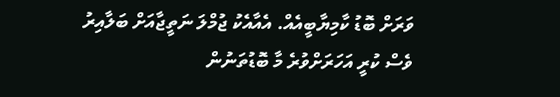ވަރަށް ބޮޑު ކާމިޔާބީއެއް. އެއާއެކު ޖުމްލަ ނަތީޖާއަށް ބަލާއިރު ވެސް ކުރީ އަހަރަށްވުރެ މާ ބޮޑުތަނުން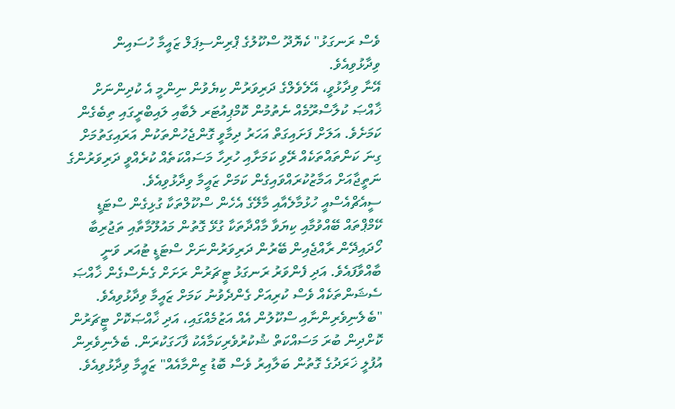ވެސް ރަނގަޅު" ކެޔޮދޫ ސްކޫލުގެ ޕްރިންސިޕަލް ޒައީމާ ހުސައިން ވިދާޅުވިއެވެ.
އޭނާ ވިދާޅުވީ، އޭލެވެލްގެ ދަރިވަރުން ކިޔެވުން ނިންމީ އެ ކުދިންނަށް ޚާއްޞަ ކުލާސްރޫމެއް ނެތުމުން ކޮމްޕިއުޓަރ ލެބާއި ލައިބްރީގައި ތިބެގެން ކަމަށެވެ. އަލަށް ފަށައިގަތް އަހަރު ދިމާވީ ގޮންޖެހުންތަކުން އަރައިގަތުމަށް ގިނަ ކަންތައްތަކެއް ރޭވި ކަމަށާއި ހުރިހާ މަސައްކަތެއް ކުރެއްވީ ދަރިވަރުންގެ ނަތީޖާއަށް އަމާޒުކުރައްވައިގެން ކަމަށް ޒައީމާ ވިދާޅުވިއެވެ.
ސީއެޗްއެސްއީ ހުޅުމާލެއާއި މާލޭގެ އެހެން ސްކޫލްތަކާ ގުޅިގެން ސްޓަޑީ ކޭމްޕްތައް ބޭއްވުމާއި ކިޔަވާ މާއްދާތަކާ ގުޅޭ ގޮތުން މައުލޫމާތާއި ތަޖުރިބާ ހޯދައިދޭން ރާއްޖެއިން ބޭރުން ދަރިވަރުންނަށް ސްޓަޑީ ޓުއަރ ވަނީ ބާއްވާފައެވެ. އަދި ފެންވަރު ރަނގަޅު ޓީޗަރުން ރަށަށް ގެނެސްގެން ޚާއްޞަ ސެޝަންތަކެއް ވެސް ކުރިއަށް ގެންދެވުނު ކަމަށް ޒައީމާ ވިދާޅުވިއެވެ.
"ބެލެނިވެރިންނާއި ސްކޫލުން އެއް އަޒުމެއްގައި، އަދި ޚާއްޞަކޮށް ޓީޗަރުން ކޮށްދިން ބުރަ މަސައްކަތް ޝުކުރުވެރިކަމާއެކު ފާހަގަކުރަން. ބެލެނިވެރިން އުފުލީ ޚަރަދުގެ ގޮތުން ބަލާއިރު ވެސް ބޮޑު ޒިންމާއެއް" ޒައީމާ ވިދާޅުވިއެވެ.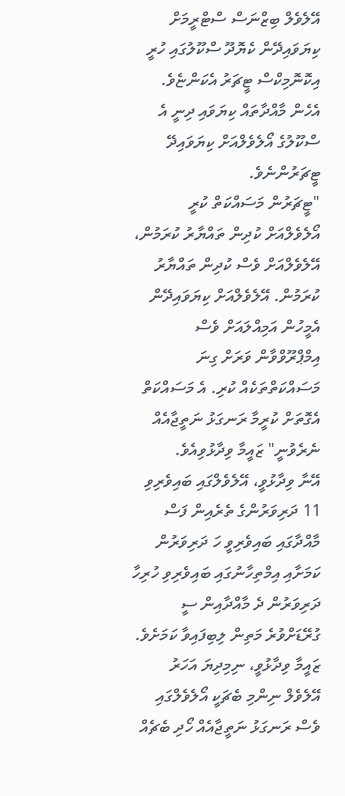އޭލެވެލް ބިޒްނަސް ސްޓްރީމަށް ކިޔަވައިދޭން ކެޔޮދޫ ސްކޫލުގައި ހުރީ އިކޮނޮމިކްސް ޓީޗަރު އެކަންޏެވެ. އެހެން މާއްދާތައް ކިޔަވައި ދިނީ އެ ސްކޫލުގެ އޯލެވެލްއަށް ކިޔަވައިދޭ ޓީޗަރުންނެވެ.
"ޓީޗަރުން މަސައްކަތް ކުރީ އޯލެވެލްއަށް ކުދިން ތައްޔާރު ކުރަމުން، އޭލެވެލްއަށް ވެސް ކުދިން ތައްޔާރު ކުރަމުން. އޭލެވެލްއަށް ކިޔަވައިދޭން އެމީހުން އަމިއްލައަށް ވެސް އިމްޕްރޫވްވާން ވަރަށް ގިނަ މަސައްކަތްތަކެއް ކުރި. އެ މަސައްކަތް އެގޮތަށް ކުރީމާ ރަނގަޅު ނަތީޖާއެއް ނެރެވުނީ" ޒައީމާ ވިދާޅުވިއެވެ.
އޭނާ ވިދާޅުވީ، އޭލެވެލްގައި ބައިވެރިވި 11 ދަރިވަރުންގެ ތެރެއިން ފަސް މާއްދާގައި ބައިވެރިވީ ހަ ދަރިވަރުން ކަމަށާއި އިމްތިހާނުގައި ބައިވެރިވި ހުރިހާ ދަރިވަރުން ދެ މާއްދާއިން ސީ ގުރޭޑަށްވުރެ މަތިން ލިބިފައިވާ ކަމަށެވެ.
ޒައީމާ ވިދާޅުވީ، ނިމިދިޔަ އަހަރު އޭލެވެލް ނިންމި ބެޗަކީ އޯލެވެލްގައި ވެސް ރަނގަޅު ނަތީޖާއެއް ހޯދި ބެޗެއް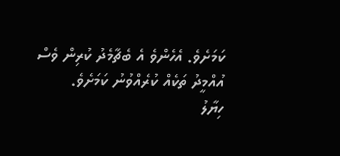ކަމަށެވެ. އެހެންވެ އެ ބެޗާމެދު ކުރިން ވެސް އުއްމީދު ތަކެއް ކުރެއްވުނު ކަމަށެވެ.
ހިޔާލު